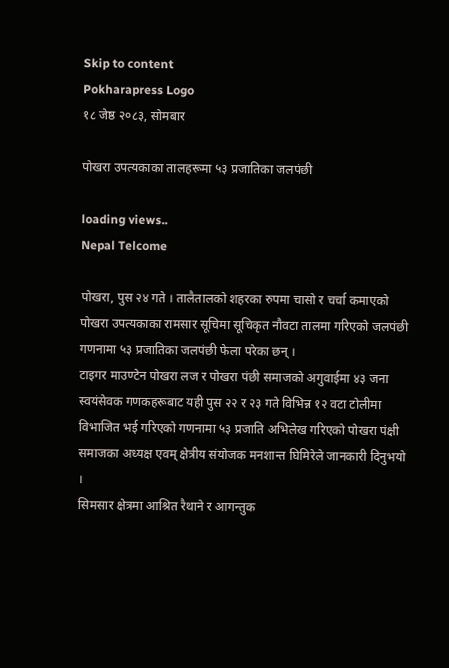Skip to content
Pokharapress Logo
१८ जेष्ठ २०८३, सोमबार

पोखरा उपत्यकाका तालहरूमा ५३ प्रजातिका जलपंछी

loading views..
Nepal Telcome

पोखरा, पुस २४ गते । तालैतालको शहरका रुपमा चासो र चर्चा कमाएको पोखरा उपत्यकाका रामसार सूचिमा सूचिकृत नौवटा तालमा गरिएको जलपंछी गणनामा ५३ प्रजातिका जलपंछी फेला परेका छन् ।
टाइगर माउण्टेन पोखरा लज र पोखरा पंछी समाजको अगुवाईमा ४३ जना स्वयंसेवक गणकहरूबाट यही पुस २२ र २३ गते विभिन्न १२ वटा टोलीमा विभाजित भई गरिएको गणनामा ५३ प्रजाति अभिलेख गरिएको पोखरा पंक्षी समाजका अध्यक्ष एवम् क्षेत्रीय संयोजक मनशान्त घिमिरेले जानकारी दिनुभयो ।
सिमसार क्षेत्रमा आश्रित रैथाने र आगन्तुक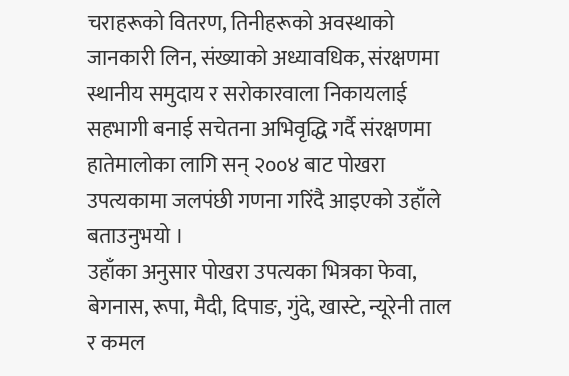चराहरूको वितरण, तिनीहरूको अवस्थाको जानकारी लिन, संख्याको अध्यावधिक, संरक्षणमा स्थानीय समुदाय र सरोकारवाला निकायलाई सहभागी बनाई सचेतना अभिवृद्धि गर्दै संरक्षणमा हातेमालोका लागि सन् २००४ बाट पोखरा उपत्यकामा जलपंछी गणना गरिंदै आइएको उहाँले बताउनुभयो ।
उहाँका अनुसार पोखरा उपत्यका भित्रका फेवा, बेगनास, रूपा, मैदी, दिपाङ, गुंदे, खास्टे, न्यूरेनी ताल र कमल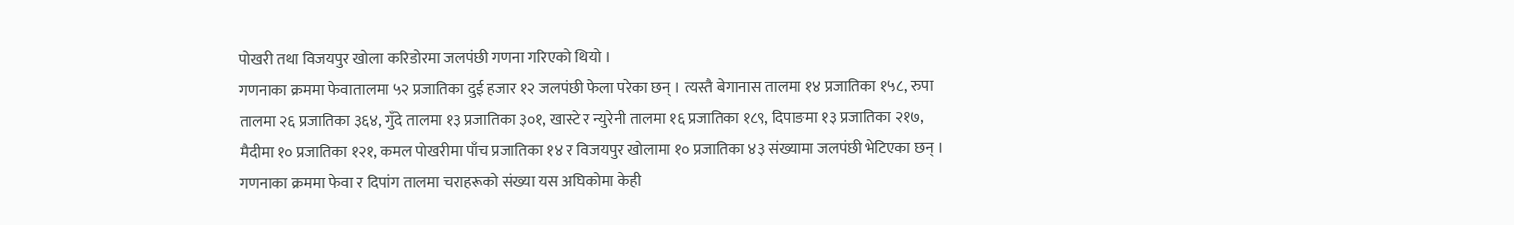पोखरी तथा विजयपुर खोला करिडोरमा जलपंछी गणना गरिएको थियो ।
गणनाका क्रममा फेवातालमा ५२ प्रजातिका दुई हजार १२ जलपंछी फेला परेका छन् । त्यस्तै बेगानास तालमा १४ प्रजातिका १५८, रुपा तालमा २६ प्रजातिका ३६४, गुँदे तालमा १३ प्रजातिका ३०१, खास्टे र न्युरेनी तालमा १६ प्रजातिका १८९, दिपाङमा १३ प्रजातिका २१७, मैदीमा १० प्रजातिका १२१, कमल पोखरीमा पाँच प्रजातिका १४ र विजयपुर खोलामा १० प्रजातिका ४३ संख्यामा जलपंछी भेटिएका छन् ।
गणनाका क्रममा फेवा र दिपांग तालमा चराहरूको संख्या यस अघिकोमा केही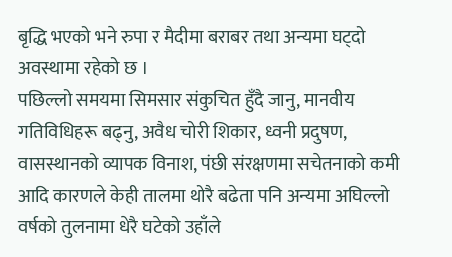बृद्धि भएको भने रुपा र मैदीमा बराबर तथा अन्यमा घट्दो अवस्थामा रहेको छ ।
पछिल्लो समयमा सिमसार संकुचित हुँदै जानु, मानवीय गतिविधिहरू बढ्नु, अवैध चोरी शिकार, ध्वनी प्रदुषण, वासस्थानको व्यापक विनाश, पंछी संरक्षणमा सचेतनाको कमी आदि कारणले केही तालमा थोरै बढेता पनि अन्यमा अघिल्लो वर्षको तुलनामा धेरै घटेको उहाँले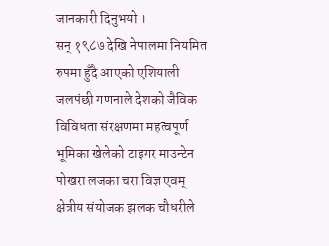जानकारी दिनुभयो ।
सन् १९८७ देखि नेपालमा नियमित रुपमा हुँदै आएको एशियाली जलपंछी गणनाले देशको जैविक विविधता संरक्षणमा महत्वपूर्ण भूमिका खेलेको टाइगर माउन्टेन पोखरा लजका चरा विज्ञ एवम् क्षेत्रीय संयोजक झलक चौधरीले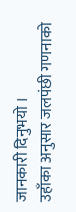जानकारी दिनुभयो ।
उहाँका अनुसार जलपंछी गणनाको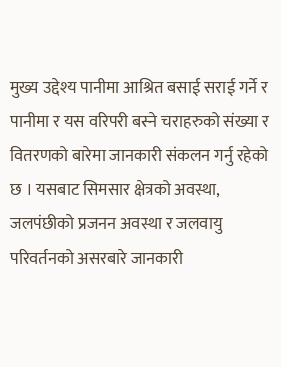मुख्य उद्देश्य पानीमा आश्रित बसाई सराई गर्ने र पानीमा र यस वरिपरी बस्ने चराहरुको संख्या र वितरणको बारेमा जानकारी संकलन गर्नु रहेको छ । यसबाट सिमसार क्षेत्रको अवस्था, जलपंछीको प्रजनन अवस्था र जलवायु परिवर्तनको असरबारे जानकारी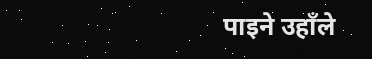पाइने उहाँले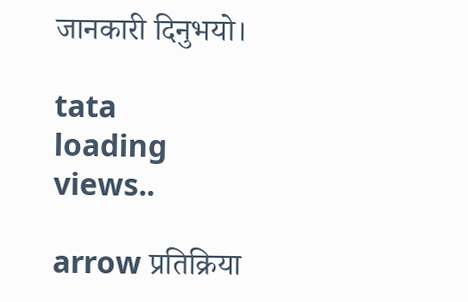जानकारी दिनुभयो।

tata
loading views..

arrow प्रतिक्रिया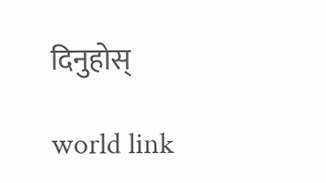दिनुहोस्

world link